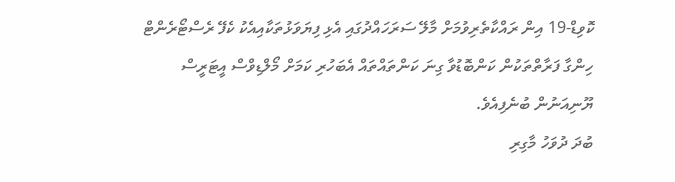ކޮވިޑް-19 އިން ރައްކާތެރިވުމަށް މާލޭ ސަރަހައްދުގައި އެޅި ފިޔަވަޅުތަކާއިއެކު ކެފޭ ރެސްޓޯރެންޓް ހިންގާ ފަރާތްތަކުން ކަންބޮޑުވާ ގިނަ ކަންތައްތައް އެބަހުރި ކަމަށް މޯލްޑިވްސް އީޓަރީސް ޔޫނިއަނުން ބުނެފިއެވެ.
ބުދަ ދުވަހު މާގިރި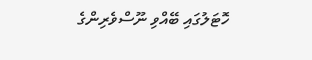ހޮޓަލުގައި ބޭއްވި ނޫސްވެރިންގެ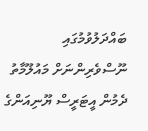ބައްދަލުވުމުގައި ނޫސްވެރިންނަށް މައުލޫމާތު ދެމުން އީޓަރީސް ޔޫނިއަންގެ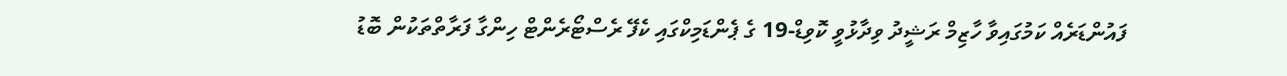ފައުންޑަރެއް ކަމުގައިވާ ހާޒިމް ރަޝީދު ވިދާޅުވީ ކޮވިޑް-19 ގެ ޕެންޑަމިކްގައި ކެފޭ ރެސްޓޯރެންޓް ހިންގާ ފަރާތްތަކުން ބޮޑު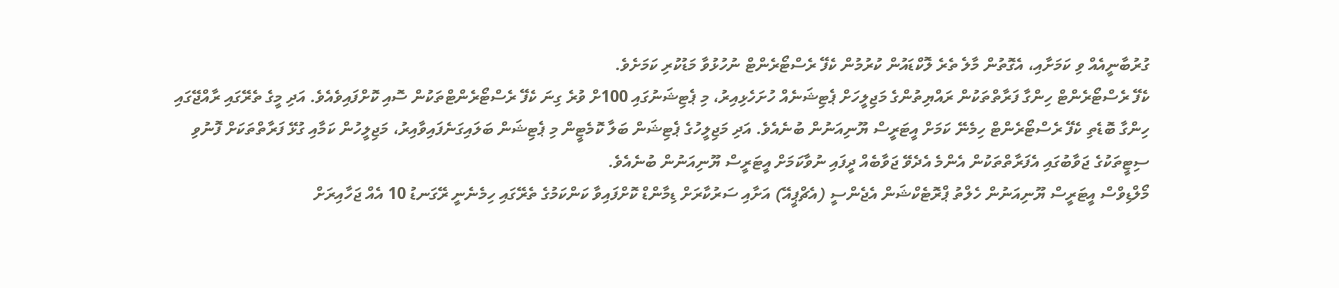ގުރުބާނީއެއް ވި ކަމަށާއި، އެގޮތުން މާލެ ތެރެ ލޮކްޑައުން ކުރުމުން ކެފޭ ރެސްޓޯރެންޓް ނުހުޅުވާ މަޑުކުރި ކަމަށެވެ.
ކެފޭ ރެސްޓޯރެންޓް ހިންގާ ފަރާތްތަކުން ރައްޔިތުންގެ މަޖިލީހަށް ޕެޓިޝަނެއް ހުށަހެޅިއިރު، މި ޕެޓިޝަނުގައި 100ށް ވުރެ ގިނަ ކެފޭ ރެސްޓޯރެންޓްތަކުން ސޮއި ކޮށްފައިވެއެވެ. އަދި މީގެ ތެރޭގައި ރާއްޖޭގައި ހިންގާ ބޮޑެތި ކެފޭ ރެސްޓޯރެންޓް ހިމެނޭ ކަމަށް އީޓަރީސް ޔޫނިއަނުން ބުނެއެވެ. އަދި މަޖިލީހުގެ ޕެޓިޝަން ބަލާ ކޮމެޓީން މި ޕެޓިޝަން ބަލައިގަނެފައިވާއިރު، މަޖިލީހުން ކަމާއި ގުޅޭ ފަރާތްތަކަށް ފޮނުވި ސިޓީތަކުގެ ޖަވާބުގައި އެފަރާތްތަކުން އެންމެ އެދެވޭ ޖަވާބެއް ދީފައި ނުވާކަމަށް އީޓަރީސް ޔޫނިއަނުން ބުނެއެވެ.
މޯލްޑިވްސް އީޓަރީސް ޔޫނިއަނުން ހެލްތު ޕްރޮޓެކްޝަން އެޖެންސީ (އެޗްޕީއޭ) އަށާއި ސަރުކާރަށް ޑިމާންޑް ކޮށްފައިވާ ކަންކަމުގެ ތެރޭގައި ހިމެނެނީ ރޭގަނޑު 10 އެއް ޖަހާއިރަށް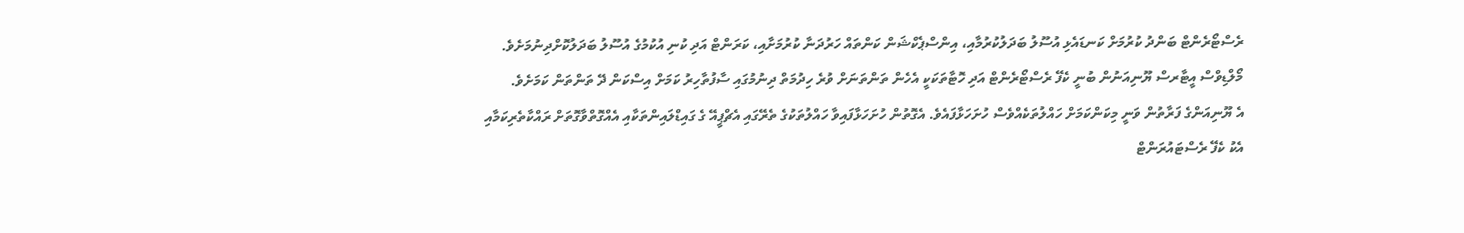ރެސްޓޯރެންޓް ބަންދު ކުރުމަށް ކަނޑައެޅި އުސޫލު ބަދަލުކުރުމާއި، އިންސްޕެކްޝަން ކަންތައް ހަރުދަނާ ކުރުމަށާއި، ކަރަންޓް އަދި ކުނި އުކުމުގެ އުސޫލު ބަދަލުކޮށްދިނުމަށެވެ.
މޯލްޑިވްސް އީޓާރސް ޔޫނިއަނުން ބުނީ ކެފޭ ރެސްޓޯރެންޓް އަދި ހޮޓާތަކަކީ އެހެން ތަންތަނަށް ވުރެ ހިދުމަތް ދިނުމުގައި ސާފުތާހިރު ކަމަށް އިސްކަން ދޭ ތަންތަން ކަމަށެވެ.
އެ ޔޫނިއަންގެ ފަރާތުން ވަނީ މިކަންކަމަށް ހައްލުތަކެއްވެސް ހުށަހަޅާފައެވެ. އެގޮތުން ހުށަހަޅާފައިވާ ހައްލުތަކުގެ ތެރޭގައި އެޗްޕީއޭ ގެ ގައިޑްލައިންތަކާއި އެއްގޮތްވާގޮތަށް ރައްކާތެރިކަމާއި އެކު ކެފޭ ރެސްޓައުރަންޓް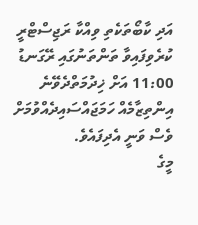އަދި ކާބޯތަކެތި ވިއްކާ ރަޖިސްޓްރީ ކުރެވިފައިވާ ތަންތަނުގައި ރޭގަނޑު 11:00 އަށް ޚިދުމަތްދެވޭނެ އިންތިޒާމެއް ހަމަޖައްސައިދެއްވުމަށް ވެސް ވަނީ އެދިފައެވެ.
މީގެ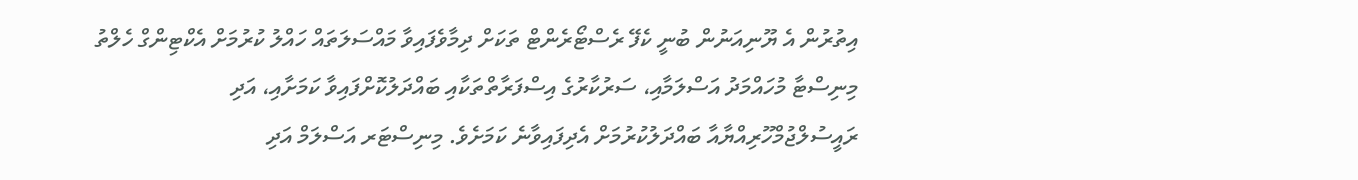އިތުރުން އެ ޔޫނިއަނުން ބުނީ ކެފޭ ރެސްޓޯރެންޓް ތަކަށް ދިމާވެފައިވާ މައްސަލަތައް ހައްލު ކުރުމަށް އެކްޓިންގް ހެލްތު މިނިސްޓާ މުހައްމަދު އަސްލަމާއި، ސަރުކާރުގެ އިސްފަރާތްތަކާއި ބައްދަލުކޮށްފައިވާ ކަމަށާއި، އަދި ރައީސުލްޖުމްހޫރިއްޔާއާ ބައްދަލުކުރުމަށް އެދިފައިވާނެ ކަމަށެވެ. މިނިސްޓަރ އަސްލަމް އަދި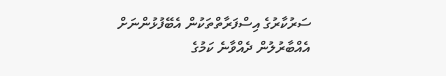ސަރުކާރުގެ އިސްފަރާތްތަކުން އެބޭފުޅުންނަށް އެއްބާރުލުން ދެއްވާނެ ކަމުގެ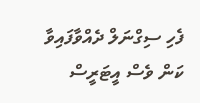ފެހި ސިގްނަލް ދެއްވާފައިވާ ކަން ވެސް އީޓަރީސް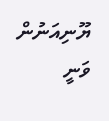ޔޫނިއަނުން ވަނީ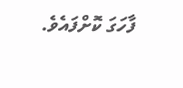ފާހަގަ ކޮށްފައެވެ.